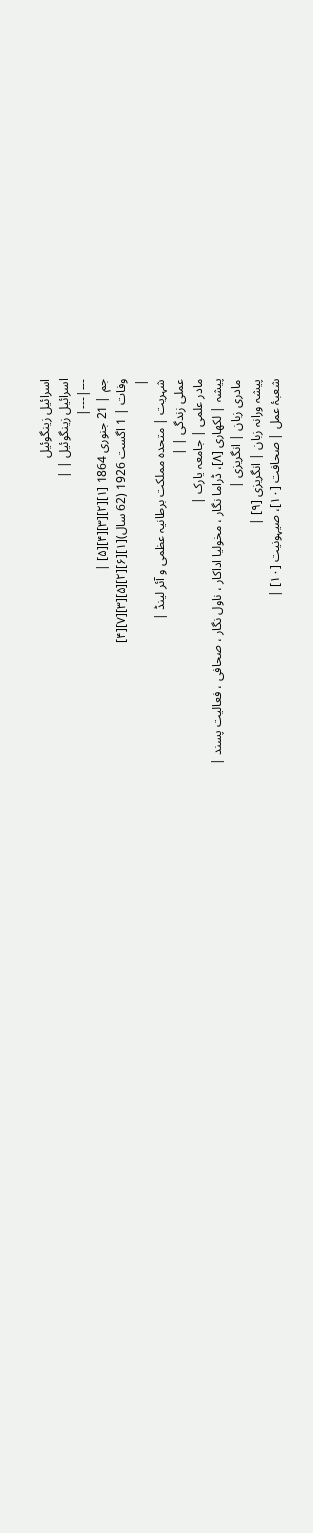اسرائیل زینگوئیل
اسرائیل زینگوئیل | |
---|---|
جم | 21 جنوری 1864 [۱][۲][۳][۴][۵] |
وفات | 1 اگست 1926 (62 سال)[۱][۶][۲][۵][۳][۷][۴]
|
شہریت | متحدہ مملکت برطانیہ عظمی و آئر لینڈ |
عملی زندگی | |
مادر علمی | جامعہ یارک |
پیشہ | لکھاری [۸]، ڈراما نگار ، مخولیا اداکار ، ناول نگار ، صحافی ، فعالیت پسند |
مادری زبان | انگریزی |
پیشہ ورانہ زبان | انگریزی [۹] |
شعبۂ عمل | صحافت [۱۰]، صیہونیت [۱۰] |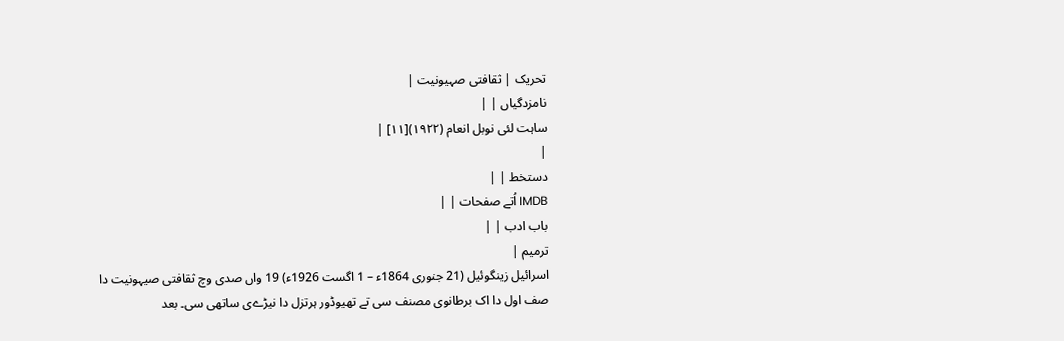تحریک | ثقافتی صہیونیت |
نامزدگیاں | |
ساہت لئی نوبل انعام (۱۹۲۲)[۱۱] |
|
دستخط | |
IMDB اُتے صفحات | |
باب ادب | |
ترمیم |
اسرائیل زینگوئیل (21 جنوری 1864ء – 1 اگست 1926ء) 19 واں صدی وچ ثقافتی صیہونیت دا صف اول دا اک برطانوی مصنف سی تے تھیوڈور ہرتزل دا نیڑےی ساتھی سی۔ بعد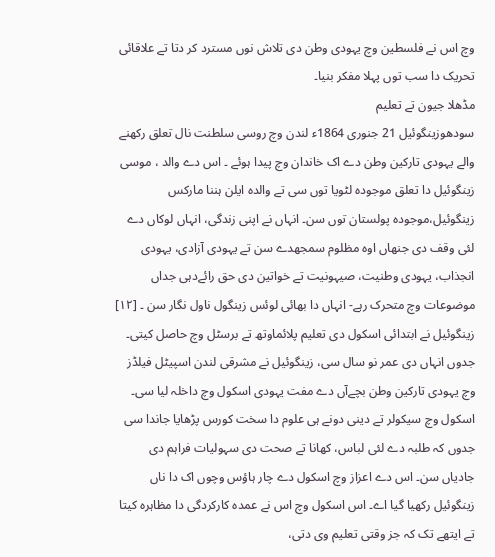وچ اس نے فلسطین وچ یہودی وطن دی تلاش نوں مسترد کر دتا تے علاقائی تحریک دا سب توں پہلا مفکر بنیا۔
مڈھلا جیون تے تعلیم
سودھوزینگوئیل 21 جنوری 1864ء لندن وچ روسی سلطنت نال تعلق رکھنے والے یہودی تارکین وطن دے اک خاندان وچ پیدا ہوئے ۔ اس دے والد ، موسی زینگوئیل دا تعلق موجودہ لٹویا توں سی تے والدہ ایلن ہننا مارکس زینگوئیل،موجودہ پولستان توں سن۔ انہاں نے اپنی زندگی، انہاں لوکاں دے لئی وقف دی جنھاں اوہ مظلوم سمجھدے سن تے یہودی آزادی، یہودی انجذاب، یہودی وطنیت، صیہونیت تے خواتین دی حق رائےدہی جداں موضوعات وچ متحرک رہے- انہاں دا بھائی لوئس زینگول ناول نگار سن ۔ [۱۲]
زینگوئیل نے ابتدائی اسکول دی تعلیم پلائماوتھ تے برسٹل وچ حاصل کيتی۔ جدوں انہاں دی عمر نو سال سی، زینگوئیل نے مشرقی لندن اسپیٹل فیلڈز وچ یہودی تارکین وطن بچےآں دے مفت یہودی اسکول وچ داخلہ لیا سی۔ اسکول وچ سیکولر تے دینی دونے ہی علوم دا سخت کورس پڑھایا جاندا سی جدوں کہ طلبہ دے لئی لباس، کھانا تے صحت دی سہولیات فراہم دی جادیاں سن۔ اس دے اعزاز وچ اسکول دے چار ہاؤس وچوں اک دا ناں زینگوئیل رکھیا گیا اے۔ اس اسکول وچ اس نے عمدہ کارکردگی دا مظاہرہ کيتا تے ایتھے تک کہ جز وقتی تعلیم وی دتی،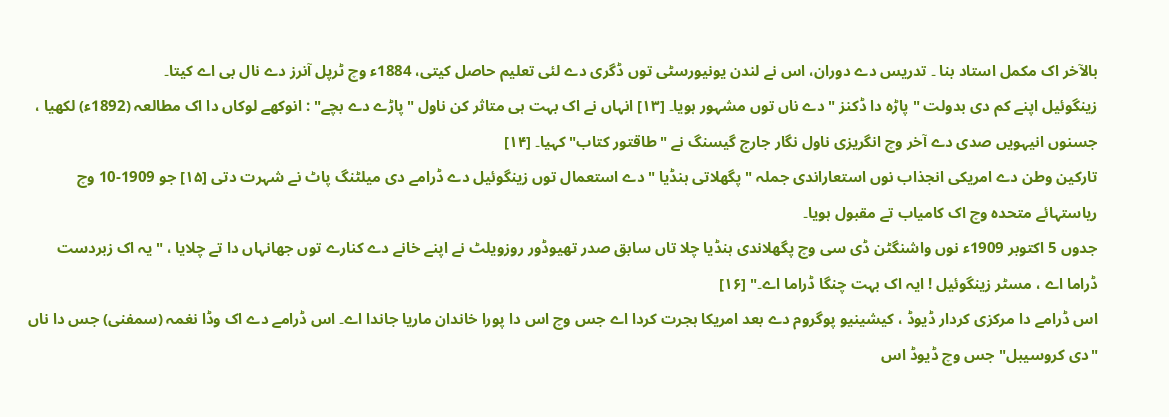بالآخر اک مکمل استاد بنا ۔ تدریس دے دوران، اس نے لندن یونیورسٹی توں ڈگری دے لئی تعلیم حاصل کيتی، 1884ء وچ ٹرپل آنرز دے نال بی اے کيتا۔
زینگوئیل اپنے کم دی بدولت " پاڑہ دا ڈکنز " دے ناں توں مشہور ہويا۔ [۱۳] انہاں نے اک بہت ہی متاثر کن ناول "پاڑے دے بچے" : انوکھے لوکاں دا اک مطالعہ (1892ء) لکھیا ، جسنوں انیہويں صدی دے آخر وچ انگریزی ناول نگار جارج گیسنگ نے "طاقتور کتاب" کہیا۔ [۱۴]
تارکین وطن دے امریکی انجذاب نوں استعاراندی جملہ " پگھلاتی ہنڈیا " دے استعمال توں زینگوئیل دے ڈرامے دی میلٹنگ پاٹ نے شہرت دتی [۱۵] جو 1909-10 وچ ریاستہائے متحدہ وچ اک کامیاب تے مقبول ہويا۔
جدوں 5 اکتوبر 1909ء نوں واشنگٹن ڈی سی وچ پگھلاندی ہنڈیا چلا تاں سابق صدر تھیوڈور روزویلٹ نے اپنے خانے دے کنارے توں جھانہاں دا تے چلایا ، "یہ اک زبردست ڈراما اے ، مسٹر زینگوئیل ! ایہ اک بہت چنگا ڈراما اے۔" [۱۶]
اس ڈرامے دا مرکزی کردار ڈیوڈ ، کیشینیو پوگروم دے بعد امریکا ہجرت کردا اے جس وچ اس دا پورا خاندان ماریا جاندا اے۔ اس ڈرامے دے اک وڈا نغمہ (سمفنی) جس دا ناں "دی کروسیبل" جس وچ ڈیوڈ اس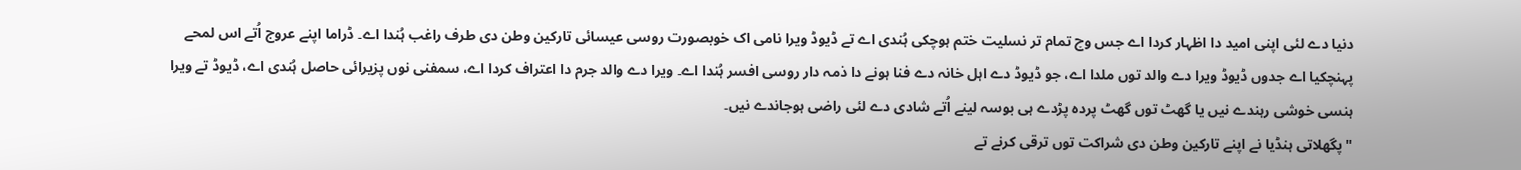دنیا دے لئی اپنی امید دا اظہار کردا اے جس وچ تمام تر نسلیت ختم ہوچکی ہُندی اے تے ڈیوڈ ویرا نامی اک خوبصورت روسی عیسائی تارکین وطن دی طرف راغب ہُندا اے۔ ڈراما اپنے عروج اُتے اس لمحے پہنچکيا اے جدوں ڈیوڈ ویرا دے والد توں ملدا اے، جو ڈیوڈ دے اہل خانہ دے فنا ہونے دا ذمہ دار روسی افسر ہُندا اے۔ ویرا دے والد جرم دا اعتراف کردا اے، سمفنی نوں پزیرائی حاصل ہُندی اے، ڈیوڈ تے ویرا ہنسی خوشی رہندے نيں یا گھٹ توں گھٹ پردہ پڑدے ہی بوسہ لینے اُتے شادی دے لئی راضی ہوجاندے نيں۔
"پگھلاتی ہنڈیا نے اپنے تارکین وطن دی شراکت توں ترقی کرنے تے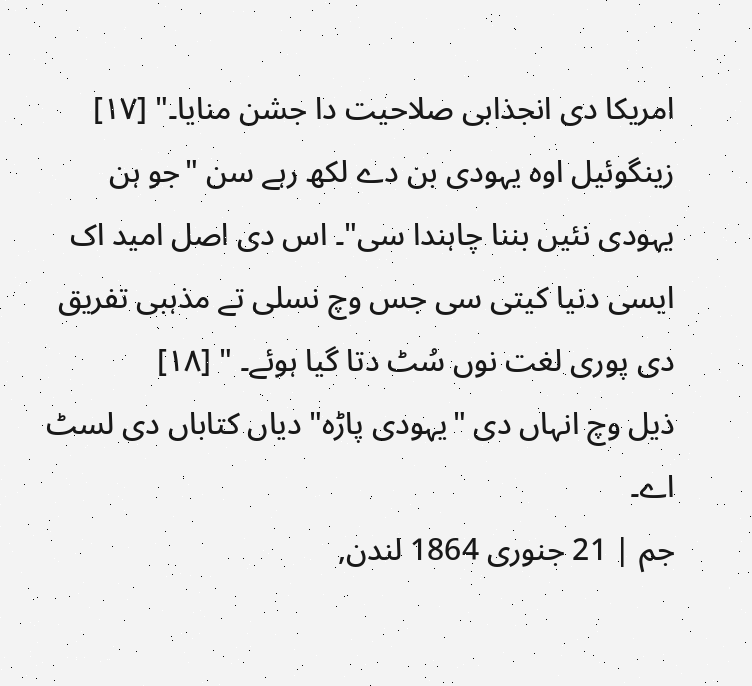امریکا دی انجذابی صلاحیت دا جشن منایا۔" [۱۷] زینگوئیل اوہ یہودی بن دے لکھ رہے سن "جو ہن یہودی نئيں بننا چاہندا سی"۔ اس دی اصل امید اک ایسی دنیا کيتی سی جس وچ نسلی تے مذہبی تفریق دی پوری لغت نوں سُٹ دتا گیا ہوئے۔ " [۱۸]
ذیل وچ انہاں دی "یہودی پاڑہ" دیاں کتاباں دی لسٹ اے۔
جم | 21 جنوری 1864 لندن,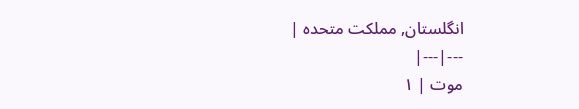انگلستان, مملکت متحدہ |
---|---|
موت | ۱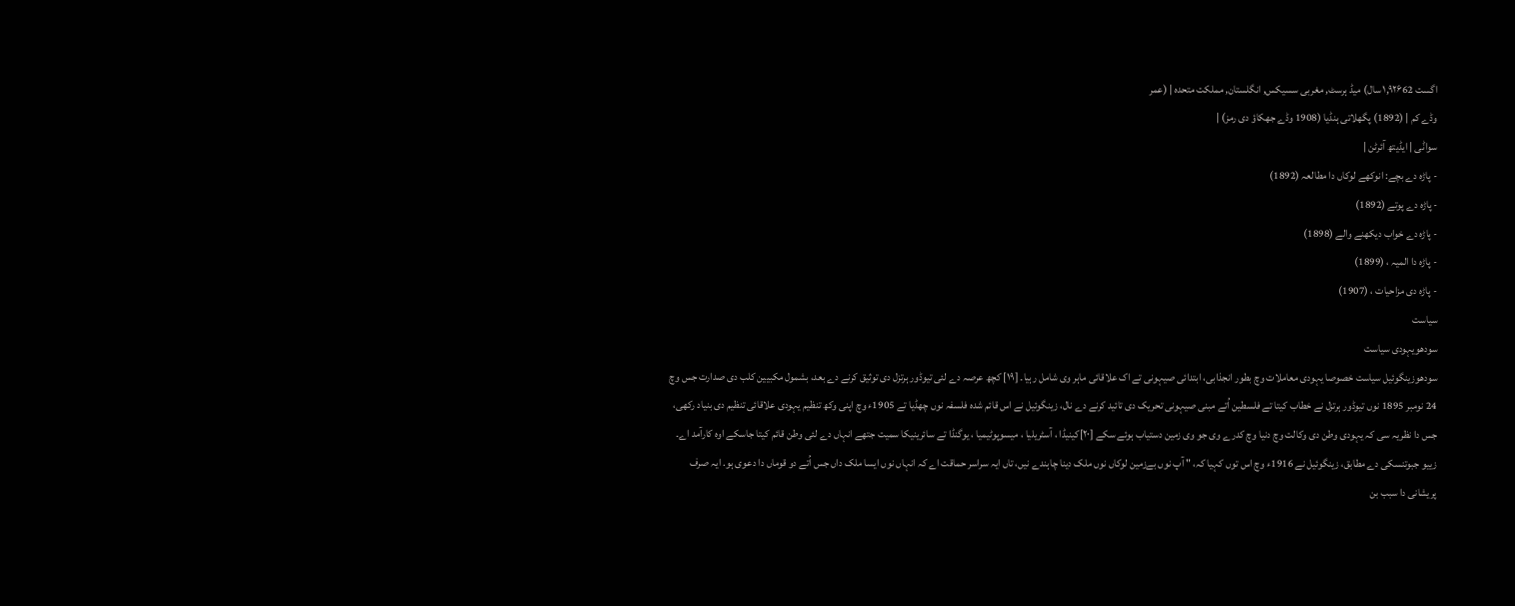اگست ۱,۹۲۶62 سال) میڈ ہرسٹ, مغربی سسیکس, انگلستان, مملکت متحدہ | (عمر
وڈے کم | (1892) پگھلاتی ہنڈیا (1908 وڈے جھکاؤ دی رمز) |
سواݨی | ایڈیتھ آئرٹن |
- پاڑہ دے بچے: انوکھے لوکاں دا مطالعہ (1892)
- پاڑہ دے پوتے (1892)
- پاڑہ دے خواب دیکھنے والے (1898)
- پاڑہ دا المیہ ، (1899)
- پاڑہ دی مزاحیات ، (1907)
سیاست
سودھویہودی سیاست
سودھوزینگوئیل سیاست خصوصا یہودی معاملات وچ بطور انجذابی، ابتدائی صیہونی تے اک علاقائی ماہر وی شامل رہیا۔ [۱۹] کچھ عرصہ دے لئی تیوڈور ہرتزل دی توثیق کرنے دے بعد، بشمول مکبیین کلب دی صدارت جس وچ 24 نومبر 1895 نوں تیوڈور ہرتزل نے خطاب کيتا تے فلسطین اُتے مبنی صیہونی تحریک دی تائید کرنے دے نال، زینگوئیل نے اس قائم شدہ فلسفہ نوں چھڈیا تے 1905ء وچ اپنی وکھ تنظیم یہودی علاقائی تنظیم دی بنیاد رکھی، جس دا نظریہ سی کہ یہودی وطن دی وکالت وچ دنیا وچ کدرے وی جو وی زمین دستیاب ہوئے سکے [۲۰]کینیڈا ، آسٹریلیا ، میسوپوٹیمیا ، یوگنڈا تے سائرینیکا سمیت جتھے انہاں دے لئی وطن قائم کيتا جاسکے اوہ کارآمد اے۔
زییو جبوتنسکی دے مطابق، زینگوئیل نے 1916ء وچ اس توں کہیا کہ، " آپ نوں بےزمین لوکاں نوں ملک دینا چاہندے نيں، تاں ایہ سراسر حماقت اے کہ انہاں نوں ایسا ملک داں جس اُتے دو قوماں دا دعوی ہو. ایہ صرف پریشانی دا سبب بن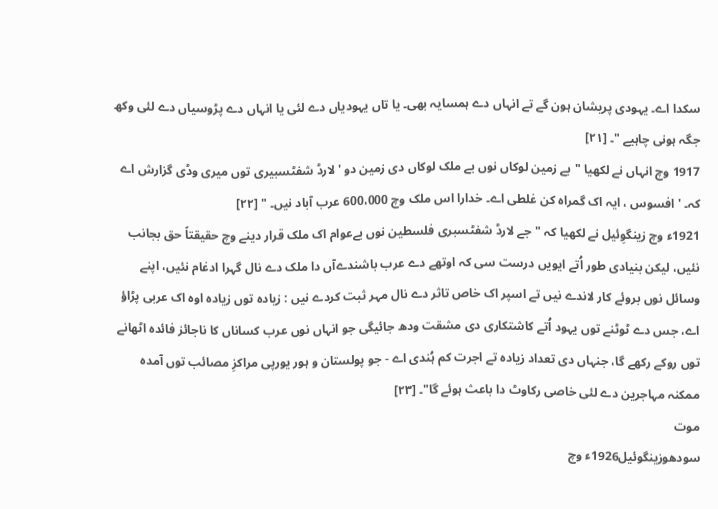سکدا اے۔ یہودی پریشان ہون گے تے انہاں دے ہمسایہ بھی۔ یا تاں یہودیاں دے لئی یا انہاں دے پڑوسیاں دے لئی وکھ جگہ ہونی چاہیے "۔ [۲۱]
1917 وچ انہاں نے لکھیا "بے زمین لوکاں نوں بے ملک لوکاں دی زمین دو ' لارڈ شفٹسبیری توں میری وڈی گزارش اے کہ۔ ' افسوس ، ایہ اک گمراہ کن غلطی اے۔ خدارا اس ملک وچ 600،000 عرب آباد نيں۔ " [۲۲]
1921ء وچ زینگوِئیل نے لکھیا کہ "جے لارڈ شفٹسبری فلسطین نوں بےعوام اک ملک قرار دینے وچ حقیقتاً حق بجانب نئيں، لیکن بنیادی طور اُتے ایويں درست سی کہ اوتھے دے عرب باشندےآں دا ملک دے نال گہرا ادغام نئيں، اپنے وسائل نوں بروئے کار لاندے نيں تے اسپر اک خاص تاثر دے نال مہر ثبت کردے نيں : زیادہ توں زیادہ اوہ اک عربی پڑاؤ اے، جس دے ٹوٹنے توں یہود اُتے کاشتکاری دی مشقت ودھ جائیگی جو انہاں نوں عرب کساناں کا ناجائز فائدہ اٹھانے توں روکے رکھے گا، جنہاں دی تعداد زیادہ تے اجرت کم ہُندی اے - جو پولستان و ہور یورپی مراکزِ مصائب توں آمدہ ممکنہ مہاجرین دے لئی خاصی رکاوٹ دا باعث ہوئے گا"۔ [۲۳]
موت
سودھوزینگوئیل1926ء وچ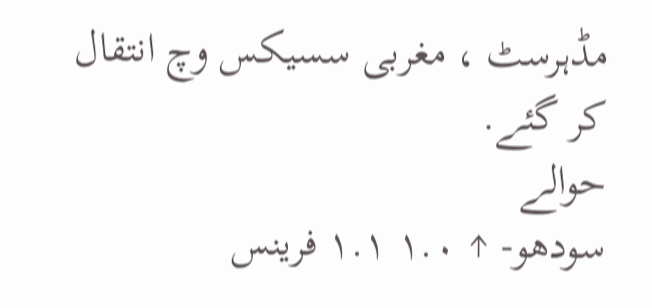مڈہرسٹ ، مغربی سسیکس وچ انتقال کر گئے.
حوالے
سودھو- ↑ ۱.۰ ۱.۱ فرینس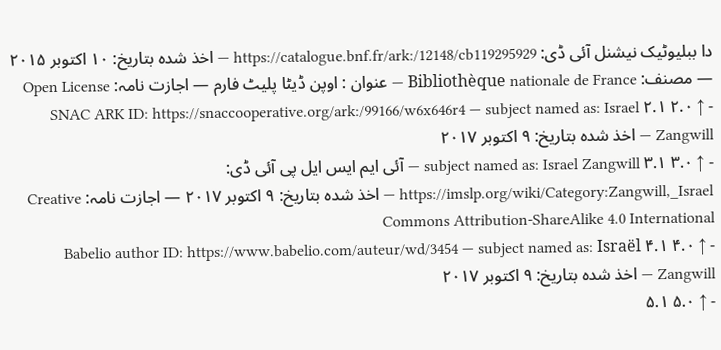دا ببلیوٹیک نیشنل آئی ڈی: https://catalogue.bnf.fr/ark:/12148/cb119295929 — اخذ شدہ بتاریخ: ۱۰ اکتوبر ۲۰۱۵ — مصنف: Bibliothèque nationale de France — عنوان : اوپن ڈیٹا پلیٹ فارم — اجازت نامہ: Open License
- ↑ ۲.۰ ۲.۱ SNAC ARK ID: https://snaccooperative.org/ark:/99166/w6x646r4 — subject named as: Israel Zangwill — اخذ شدہ بتاریخ: ۹ اکتوبر ۲۰۱۷
- ↑ ۳.۰ ۳.۱ subject named as: Israel Zangwill — آئی ایم ایس ایل پی آئی ڈی: https://imslp.org/wiki/Category:Zangwill,_Israel — اخذ شدہ بتاریخ: ۹ اکتوبر ۲۰۱۷ — اجازت نامہ: Creative Commons Attribution-ShareAlike 4.0 International
- ↑ ۴.۰ ۴.۱ Babelio author ID: https://www.babelio.com/auteur/wd/3454 — subject named as: Israël Zangwill — اخذ شدہ بتاریخ: ۹ اکتوبر ۲۰۱۷
- ↑ ۵.۰ ۵.۱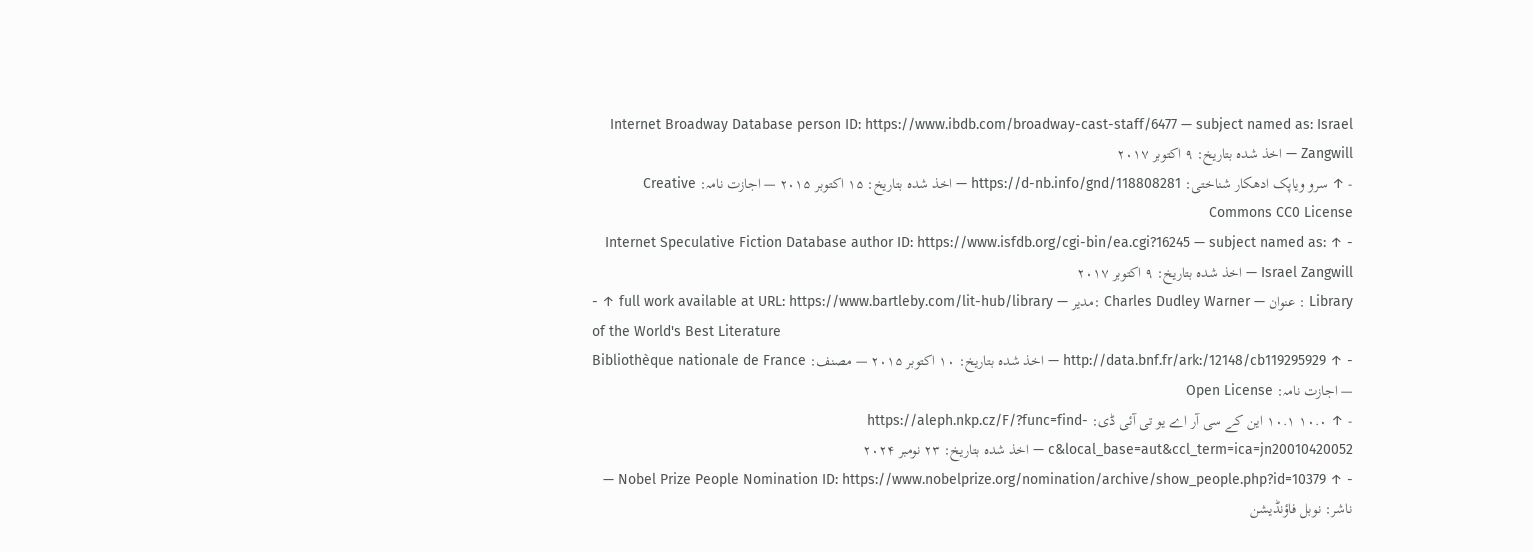Internet Broadway Database person ID: https://www.ibdb.com/broadway-cast-staff/6477 — subject named as: Israel Zangwill — اخذ شدہ بتاریخ: ۹ اکتوبر ۲۰۱۷
- ↑ سرو ویاپک ادھکار شناختی: https://d-nb.info/gnd/118808281 — اخذ شدہ بتاریخ: ۱۵ اکتوبر ۲۰۱۵ — اجازت نامہ: Creative Commons CC0 License
- ↑ Internet Speculative Fiction Database author ID: https://www.isfdb.org/cgi-bin/ea.cgi?16245 — subject named as: Israel Zangwill — اخذ شدہ بتاریخ: ۹ اکتوبر ۲۰۱۷
- ↑ full work available at URL: https://www.bartleby.com/lit-hub/library — مدیر: Charles Dudley Warner — عنوان : Library of the World's Best Literature
- ↑ http://data.bnf.fr/ark:/12148/cb119295929 — اخذ شدہ بتاریخ: ۱۰ اکتوبر ۲۰۱۵ — مصنف: Bibliothèque nationale de France — اجازت نامہ: Open License
- ↑ ۱۰.۰ ۱۰.۱ این کے سی آر اے یو تی آئی ڈی: https://aleph.nkp.cz/F/?func=find-c&local_base=aut&ccl_term=ica=jn20010420052 — اخذ شدہ بتاریخ: ۲۳ نومبر ۲۰۲۴
- ↑ Nobel Prize People Nomination ID: https://www.nobelprize.org/nomination/archive/show_people.php?id=10379 — ناشر: نوبل فاؤنڈیشن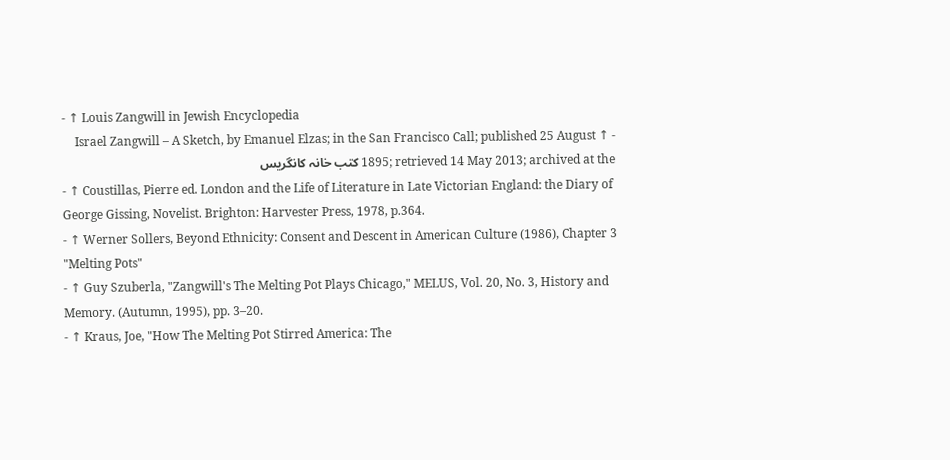- ↑ Louis Zangwill in Jewish Encyclopedia
- ↑ Israel Zangwill – A Sketch, by Emanuel Elzas; in the San Francisco Call; published 25 August 1895; retrieved 14 May 2013; archived at the کتب خانہ کانگریس
- ↑ Coustillas, Pierre ed. London and the Life of Literature in Late Victorian England: the Diary of George Gissing, Novelist. Brighton: Harvester Press, 1978, p.364.
- ↑ Werner Sollers, Beyond Ethnicity: Consent and Descent in American Culture (1986), Chapter 3 "Melting Pots"
- ↑ Guy Szuberla, "Zangwill's The Melting Pot Plays Chicago," MELUS, Vol. 20, No. 3, History and Memory. (Autumn, 1995), pp. 3–20.
- ↑ Kraus, Joe, "How The Melting Pot Stirred America: The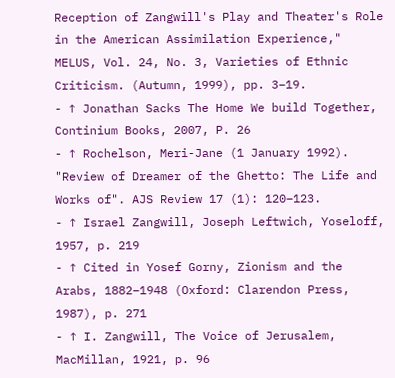Reception of Zangwill's Play and Theater's Role in the American Assimilation Experience," MELUS, Vol. 24, No. 3, Varieties of Ethnic Criticism. (Autumn, 1999), pp. 3–19.
- ↑ Jonathan Sacks The Home We build Together, Continium Books, 2007, P. 26
- ↑ Rochelson, Meri-Jane (1 January 1992). "Review of Dreamer of the Ghetto: The Life and Works of". AJS Review 17 (1): 120–123.
- ↑ Israel Zangwill, Joseph Leftwich, Yoseloff, 1957, p. 219
- ↑ Cited in Yosef Gorny, Zionism and the Arabs, 1882–1948 (Oxford: Clarendon Press, 1987), p. 271
- ↑ I. Zangwill, The Voice of Jerusalem, MacMillan, 1921, p. 96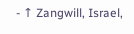- ↑ Zangwill, Israel,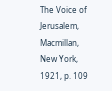The Voice of Jerusalem, Macmillan, New York, 1921, p. 109